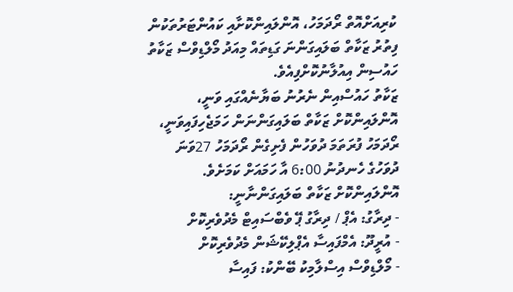ކުރިއަށްއޮތް ރޯދަމަހު، އޮންލައިންކޮށާއި ކައުންޓަރުތަކުން ފިތުރު ޒަކާތް ބަލައިގަންނަ ގަޑިތައް މިއަދު މޯލްޑިވްސް ޒަކާތު ހައުސިން އިއުލާނުކޮށްފިއެވެ.
ޒަކާތު ހައުސްއިން ނެރުނު ބަޔާނެއްގައި ވަނީ، އޮންލައިންކޮށް ޒަކާތް ބަލައިގަންނަން ހަމަޖެހިފައިވަނީ، ރޯދަމަހު ފުރަތަމަ ދުވަހުން ފެށިގެން ރޯދަމަހު 27ވަނަ ދުވަހުގެ ހެނދުނު 6:00 އާ ހަމައަށް ކަމަށެވެ.
އޮންލައިންކޮށް ޒަކާތް ބަލައިގަންނާނީ:
- ދިރާގު: އެޕް / ދިރާގު ޕޭ ވެބްސައިޓް މެދުވެރިކޮށް
- އުރީދޫ: އެމްފައިސާ އެޕްލިކޭޝަން މެދުވެރިކޮށް
- މޯލްޑިވްސް އިސްލާމިކު ބޭންކު: ފައިސާ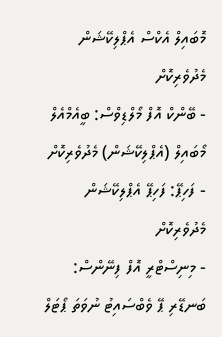މޮބައިލް އެކްސް އެޕްލިކޭޝަން މެދުވެރިކޮށް
- ބޭންކް އޮފް މޯލްޑިވްސް: ބީއެމްއެލް މޯބައިލް (އެޕްލިކޭޝަން) މެދުވެރިކޮށް
- ފަހިޕޭ: ފަހިޕޭ އެޕްލިކޭޝަން މެދުވެރިކޮށް
- މިނިސްޓްރީ އޮފް ފިނޭންސް: ބަނޑޭރި ޕޭ ވެބްސައިޓު ނުވަތަ ޕޯޓަލް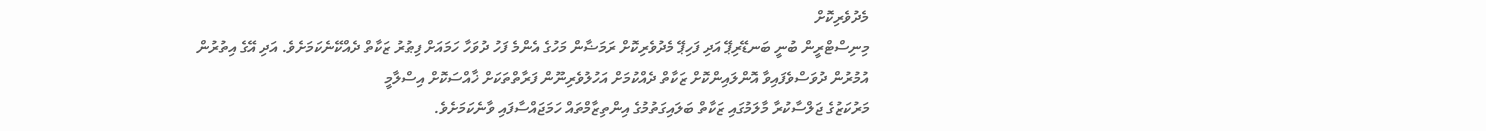މެދުވެރިކޮށް
މިނިސްޓްރީން ބުނީ ބަނޑޭރިޕޭ އަދި ފަހިޕޭ މެދުވެރިކޮށް ރަމަޟާން މަހުގެ އެންމެ ފަހު ދުވަހާ ހަމައަށް ފިޠުރު ޒަކާތް ދެއްކޭނެކަމަށެވެ. އަދި އޭގެ އިތުރުން އުމުރުން ދުވަސްވެފައިވާ އޮންލައިންކޮށް ޒަކާތް ދެއްކުމަށް އަހުލުވެރިނޫން ފަރާތްތަކަށް ޚާއްސަކޮށް އިސްލާމީ
މަރުކަޒުގެ ޖަލްސާކުރާ މާލަމުގައި ޒަކާތް ބަލައިގަތުމުގެ އިންތިޒާމްތައް ހަމަޖައްސާފައި ވާނެކަމަށެވެ.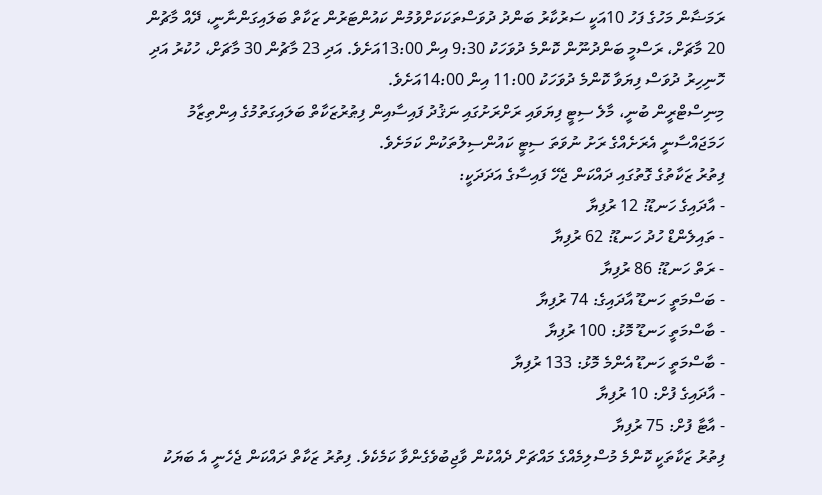ރަމަޟާން މަހުގެ ފަހު 10އަކީ ސަރުކާރު ބަންދު ދުވަސްތަކަކަށްވުމުން ކައުންޓަރުން ޒަކާތް ބަލައިގަންނާނީ، ދޭއް މާޗުން 20 މާޗަށް، ރަސްމީ ބަންދުނޫން ކޮންމެ ދުވަހަކު 9:30 އިން 13:00އަށެވެ. އަދި 23 މާޗުން 30 މާޗަށް، ހުކުރު އަދި ހޮނިހިރު ދުވަސް ފިޔަވާ ކޮންމެ ދުވަހަކު 11:00 އިން 14:00އަށެވެ.
މިނިސްޓްރީން ބުނީ، މާލެ ސިޓީ ފިޔަވައި ރަށްރަށުގައި ނަޤުދު ފައިސާއިން ފިޠުރުޒަކާތް ބަލައިގަތުމުގެ އިންތިޒާމު ހަމަޖައްސާނީ އެރަށެއްގެ ރަށު ނުވަތަ ސިޓީ ކައުންސިލުތަކުން ކަމަށެވެ.
ފިތުރު ޒަކާތުގެ ގޮތުގައި ދައްކަން ޖެހޭ ފައިސާގެ އަދަދަކީ:
- އާދައިގެ ހަނޑޫ: 12 ރުފިޔާ
- ތައިލެންޑް ހުދު ހަނޑޫ: 62 ރުފިޔާ
- ރަތް ހަނޑޫ: 86 ރުފިޔާ
- ބަސްމަތީ ހަނޑޫ އާދައިގެ: 74 ރުފިޔާ
- ބާސްމަތީ ހަނޑޫ މޮޅު: 100 ރުފިޔާ
- ބާސްމަތީ ހަނޑޫ އެންމެ މޮޅު: 133 ރުފިޔާ
- އާދައިގެ ފުށް: 10 ރުފިޔާ
- އާޓާ ފުށް: 75 ރުފިޔާ
ފިތުރު ޒަކާތަކީ ކޮންމެ މުސްލިމެއްގެ މައްޗަށް ދެއްކުން ވާޖިބުވެގެންވާ ކަމެކެވެ. ފިތުރު ޒަކާތް ދައްކަން ޖެހެނީ އެ ބަޔަކު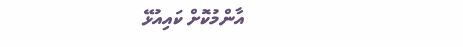އާންމުކޮށް ކައިއުޅޭ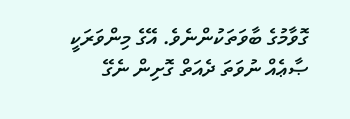ގޮވާމުގެ ބާވަތަކުންނެވެ. އޭގެ މިންވަރަކީ ޞާޢެއް ނުވަތަ ދެއަތް ގޮށިން ނެގޭ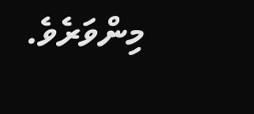މިންވަރެވެ.